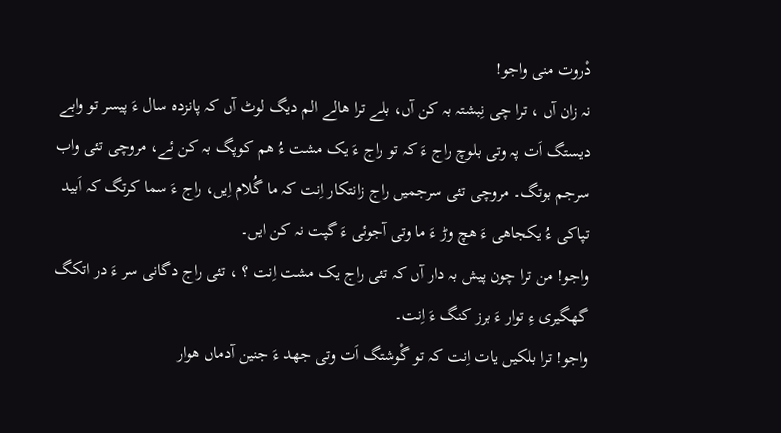دْروت منی واجو!
نہ زان آں ، ترا چی نِبشتہ بہ کن آں، بلے ترا ھالے الم دیگ لوٹ آں کہ پانزدہ سال ءَ پیسر تو وابے دیستگ اَت پہ وتی بلوچ راج ءَ کہ تو راج ءَ یک مشت ءُ ھم کوپگ بہ کن ئے، مروچی تئی واب سرجم بوتگ۔ مروچی تئی سرجمیں راج زانتکار اِنت کہ ما گُلام اِیں، راج ءَ سما کرتگ کہ اَبید تپاکی ءُ یکجاھی ءَ ھچ وڑ ءَ ما وتی آجوئی ءَ گپت نہ کن ایں۔
واجو! من ترا چون پیش بہ دار آں کہ تئی راج یک مشت اِنت ؟ ، تئی راج دگانی سر ءَ در اتکگ گھگیری ءِ توار ءَ برز کنگ ءَ اِنت۔
واجو! ترا بلکیں یات اِنت کہ تو گْوشتگ اَت وتی جھد ءَ جنین آدماں ھوار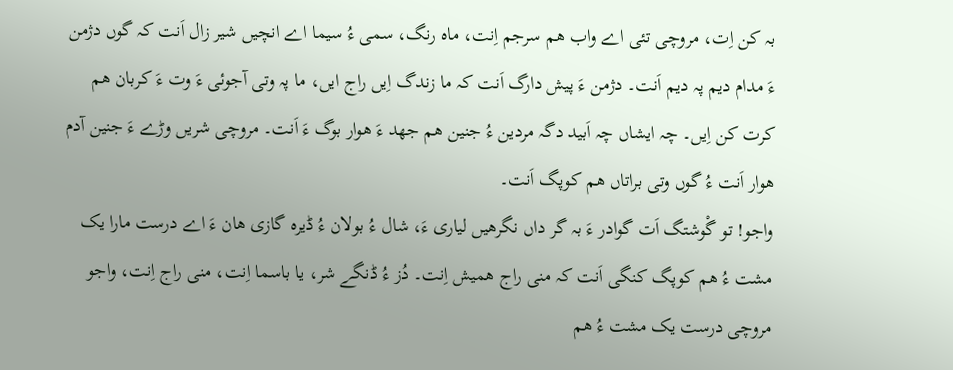بہ کن اِت، مروچی تئی اے واب ھم سرجم اِنت، ماہ رنگ، سمی ءُ سیما اے انچیں شیر زال اَنت کہ گوں دژمن ءَ مدام دیم پہ دیم اَنت۔ دژمن ءَ پیش دارگ اَنت کہ ما زندگ اِیں راج ایں، ما پہ وتی آجوئی ءَ وت ءَ کربان ھم کرت کن اِیں۔ چہ ایشاں چہ اَبید دگہ مردین ءُ جنین ھم جھد ءَ ھوار بوگ ءَ اَنت۔ مروچی شریں وڑے ءَ جنین آدم ھوار اَنت ءُ گوں وتی براتاں ھم کوپگ اَنت۔
واجو! تو گْوشتگ اَت گوادر ءَ بہ گر داں نگرھیں لیاری ءَ، شال ءُ بولان ءُ ڈیرہ گازی ھان ءَ اے درست مارا یک مشت ءُ ھم کوپگ کنگی اَنت کہ منی راج ھمیش اِنت۔ دُز ءُ ڈنگے شر، یا باسما اِنت، منی راج اِنت، واجو مروچی درست یک مشت ءُ ھم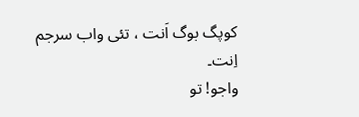کوپگ بوگ اَنت ، تئی واب سرجم اِنت۔
واجو! تو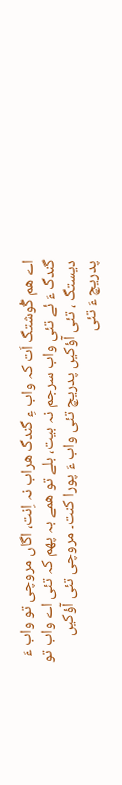اے ھم گْوشتگ اَت کہ واب ءِ گندگ ھراب نہ اِنت، اگاں مروچی تو واب ءَ گندگ ءَ ئے تئی واب سرجم نہ بیت، بلے تو ھمے بہ پھم کہ تئی اے واب تو دیستگ ، تئی آؤکیں پدریچ تئی واب ءَ پورا کنت۔ مروچی تئی آؤکیں پدریچ ءَ تئی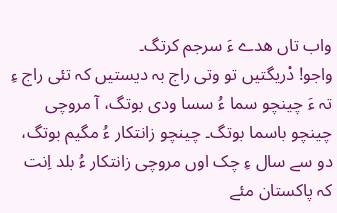واب تاں ھدے ءَ سرجم کرتگ۔
واجو! دْریگتیں تو وتی راج بہ دیستیں کہ تئی راج ءِ تہ ءَ چینچو سما ءُ سسا ودی بوتگ، آ مروچی چینچو باسما بوتگ۔ چینچو زانتکار ءُ مگیم بوتگ، دو سے سال ءِ چک اوں مروچی زانتکار ءُ بلد اِنت کہ پاکستان مئے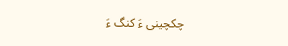چکچینی ءَ کنگ ءَ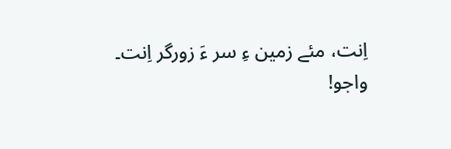اِنت، مئے زمین ءِ سر ءَ زورگر اِنت۔
واجو!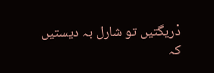دْریگتیں تو شارل بہ دیستیں کہ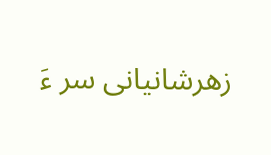زھرشانیانی سر ءَ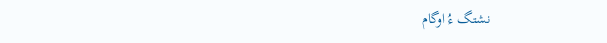نشتگ ءُ اوگام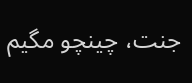جنت، چینچو مگیم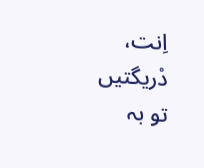اِنت، دْریگتیں تو بہ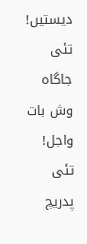دیستیں!
تئی جاگاہ وش بات واجل!
تئی پدریچ